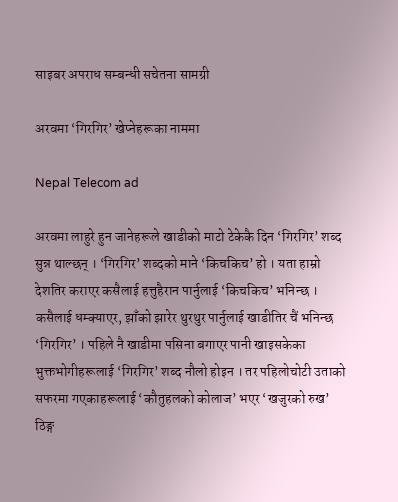साइबर अपराध सम्बन्धी सचेतना सामग्री

अरवमा ‘गिरगिर’ खेप्नेहरूका नाममा

Nepal Telecom ad

अरवमा लाहुरे हुन जानेहरूले खाडीको माटो टेकेकै दिन ‘गिरगिर’ शब्द सुन्न थाल्छन् । ‘गिरगिर’ शब्दको माने ‘किचकिच’ हो । यता हाम्रो देशतिर कराएर कसैलाई हत्तुहैरान पार्नुलाई ‘किचकिच’ भनिन्छ । कसैलाई धम्क्याएर, झाँको झारेर थुरथुर पार्नुलाई खाडीतिर चैं भनिन्छ ‘गिरगिर’ । पहिले नै खाडीमा पसिना बगाएर पानी खाइसकेका भुक्तभोगीहरूलाई ‘गिरगिर’ शब्द नौलो होइन । तर पहिलोचोटी उताको सफरमा गएकाहरूलाई ‘कौतुहलको कोलाज’ भएर ‘खजुरको रुख’ ठिङ्ग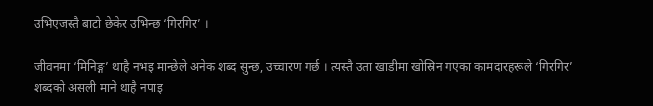उभिएजस्तै बाटो छेकेर उभिन्छ ‘गिरगिर’ ।

जीवनमा ‘मिनिङ्ग’ थाहै नभइ मान्छेले अनेक शब्द सुन्छ, उच्चारण गर्छ । त्यस्तै उता खाडीमा खोस्रिन गएका कामदारहरूले ‘गिरगिर’ शब्दको असली माने थाहै नपाइ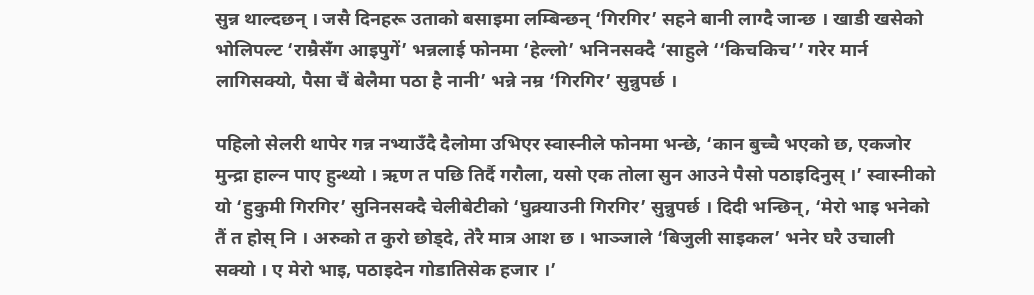सुन्न थाल्दछन् । जसै दिनहरू उताको बसाइमा लम्बिन्छन् ‘गिरगिर’ सहने बानी लाग्दै जान्छ । खाडी खसेको भोलिपल्ट ‘राम्रैसँग आइपुगें’ भन्नलाई फोनमा ‘हेल्लो’ भनिनसक्दै ‘साहुले ‘‘किचकिच’’ गरेर मार्न लागिसक्यो, पैसा चैं बेलैमा पठा है नानी’ भन्ने नम्र ‘गिरगिर’ सुन्नुपर्छ ।

पहिलो सेलरी थापेर गन्न नभ्याउँदै दैलोमा उभिएर स्वास्नीले फोनमा भन्छे, ‘कान बुच्चै भएको छ, एकजोर मुन्द्रा हाल्न पाए हुन्थ्यो । ऋण त पछि तिर्दै गरौला, यसो एक तोला सुन आउने पैसो पठाइदिनुस् ।’ स्वास्नीको यो ‘हुकुमी गिरगिर’ सुनिनसक्दै चेलीबेटीको ‘घुक्र्याउनी गिरगिर’ सुन्नुपर्छ । दिदी भन्छिन्, ‘मेरो भाइ भनेको तैं त होस् नि । अरुको त कुरो छोड्दे, तेरै मात्र आश छ । भाञ्जाले ‘बिजुली साइकल’ भनेर घरै उचाली सक्यो । ए मेरो भाइ, पठाइदेन गोडातिसेक हजार ।’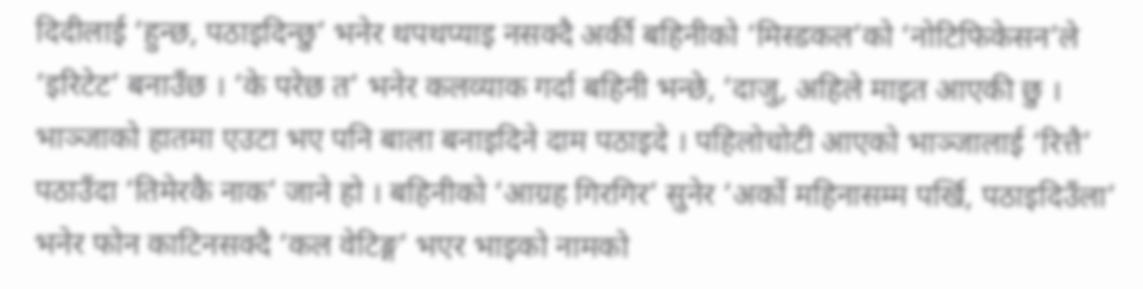दिदीलाई ‘हुन्छ, पठाइदिन्छु’ भनेर थपथप्याइ नसक्दै अर्की बहिनीको ‘मिस्डकल’को ‘नोटिफिकेसन’ले ‘इरिटेट’ बनाउँछ । ‘के परेछ त’ भनेर कलव्याक गर्दा बहिनी भन्छे, ‘दाजु, अहिले माइत आएकी छु । भाञ्जाको हातमा एउटा भए पनि बाला बनाइदिने दाम पठाइदे । पहिलोचोटी आएको भाञ्जालाई ‘रित्तै’ पठाउँदा ‘तिमेरकै नाक’ जाने हो । बहिनीको ‘आग्रह गिरगिर’ सुनेर ‘अर्को महिनासम्म पर्खि, पठाइदिउँला’ भनेर फोन काटिनसक्दै ‘कल वेटिङ्ग’ भएर भाइको नामको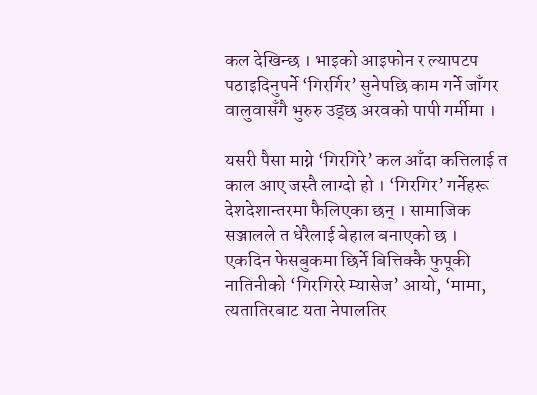कल देखिन्छ । भाइको आइफोन र ल्यापटप पठाइदिनुपर्ने ‘गिरर्गिर’ सुनेपछि काम गर्ने जाँगर वालुवासँगै भुरुरु उड्छ अरवको पापी गर्मीमा ।

यसरी पैसा माग्ने ‘गिरगिरे’ कल आँदा कत्तिलाई त काल आए जस्तै लाग्दो हो । ‘गिरगिर’ गर्नेहरू देशदेशान्तरमा फैलिएका छन् । सामाजिक सञ्जालले त धेरैलाई बेहाल बनाएको छ ।
एकदिन फेसबुकमा छिर्ने बित्तिक्कै फुपूकी नातिनीको ‘गिरगिररे म्यासेज’ आयो, ‘मामा, त्यतातिरबाट यता नेपालतिर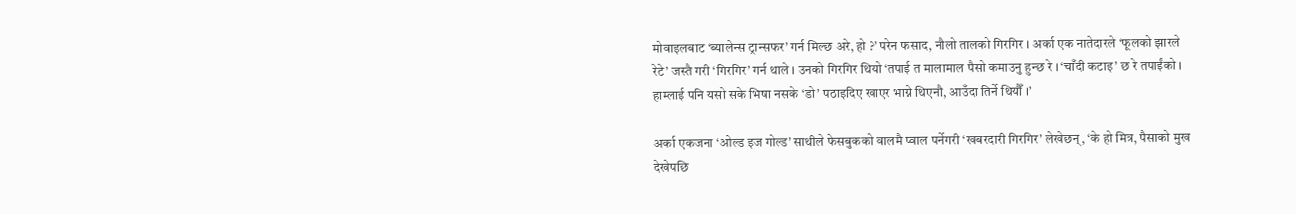मोवाइलबाट ‘ब्यालेन्स ट्रान्सफर’ गर्न मिल्छ अरे, हो ?’ परेन फसाद, नौलो तालको गिरगिर । अर्का एक नातेदारले ‘फूलको झारले रेटे’ जस्तै गरी ‘गिरगिर’ गर्न थाले । उनको गिरगिर थियो ‘तपाई त मालामाल पैसो कमाउनु हुन्छ रे । ‘चाँदी कटाइ’ छ रे तपाईंको । हाम्लाई पनि यसो सके भिषा नसके ‘डो’ पठाइदिए खाएर भाग्ने थिएनौ, आउँदा तिर्ने थियौँ ।’

अर्का एकजना ‘ओल्ड इज गोल्ड’ साथीले फेसबुकको वालमै प्वाल पर्नेगरी ‘खबरदारी गिरगिर’ लेखेछन्, ‘के हो मित्र, पैसाको मुख देखेपछि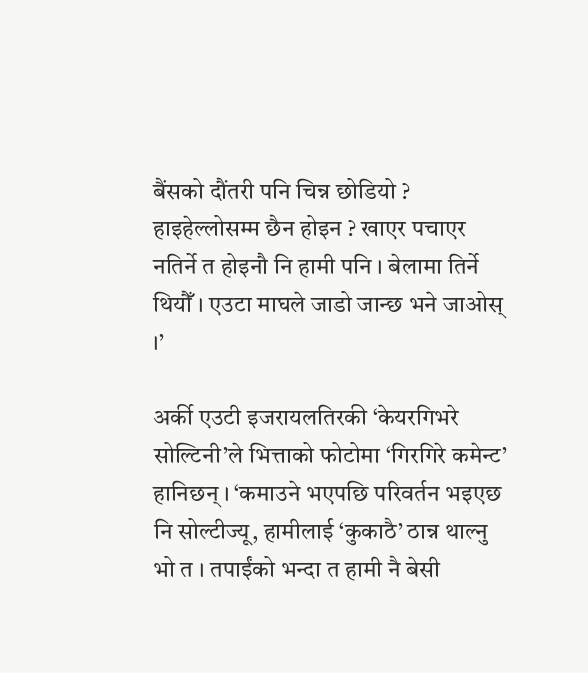बैंसको दौंतरी पनि चिन्न छोडियो ? हाइहेल्लोसम्म छैन होइन ? खाएर पचाएर नतिर्ने त होइनौ नि हामी पनि । बेलामा तिर्ने थियौँ । एउटा माघले जाडो जान्छ भने जाओस् ।’

अर्की एउटी इजरायलतिरकी ‘केयरगिभरे सोल्टिनी’ले भित्ताको फोटोमा ‘गिरगिरे कमेन्ट’ हानिछन् । ‘कमाउने भएपछि परिवर्तन भइएछ नि सोल्टीज्यू, हामीलाई ‘कुकाठै’ ठान्न थाल्नु भो त । तपाईंको भन्दा त हामी नै बेसी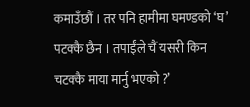कमाउँछौं । तर पनि हामीमा घमण्डको ‘घ’ पटक्कै छैन । तपाईंले चैं यसरी किन चटक्कै माया मार्नु भएको ?’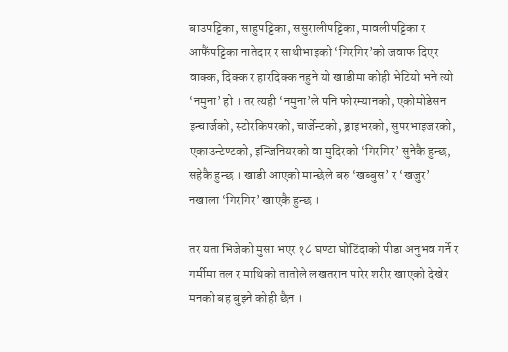बाउपट्टिका, साहुपट्टिका, ससुरालीपट्टिका, मावलीपट्टिका र आफैंपट्टिका नातेदार र साथीभाइको ‘गिरगिर’को जवाफ दिएर वाक्क, दिक्क र हारदिक्क नहुने यो खाडीमा कोही भेटियो भने त्यो ‘नमुना’ हो । तर त्यही ‘नमुना’ले पनि फोरम्यानको, एकोमोडेसन इन्चार्जको, स्टोरकिपरको, चार्जेन्टको, ड्राइभरको, सुपरभाइजरको, एकाउन्टेण्टको, इन्जिनियरको वा मुदिरको ‘गिरगिर’ सुनेकै हुन्छ, सहेकै हुन्छ । खाडी आएको मान्छेले बरु ‘खब्बुस’ र ‘खजुर’ नखाला ‘गिरगिर’ खाएकै हुन्छ ।

तर यता भिजेको मुसा भएर १८ घण्टा घोटिंदाको पीडा अनुभव गर्ने र गर्मीमा तल र माथिको तातोले लखतरान पारेर शरीर खाएको देखेर मनको बह बुझ्ने कोही छैन ।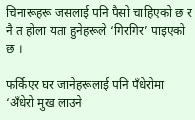चिनारूहरू जसलाई पनि पैसो चाहिएको छ र नै त होला यता हुनेहरूले ‘गिरगिर’ पाइएको छ ।

फर्किएर घर जानेहरूलाई पनि पँधेरोमा ‘अँधेरो मुख लाउने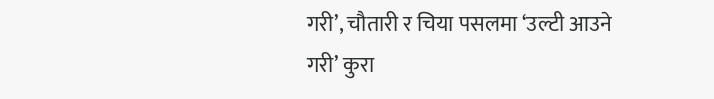गरी’, चौतारी र चिया पसलमा ‘उल्टी आउने गरी’ कुरा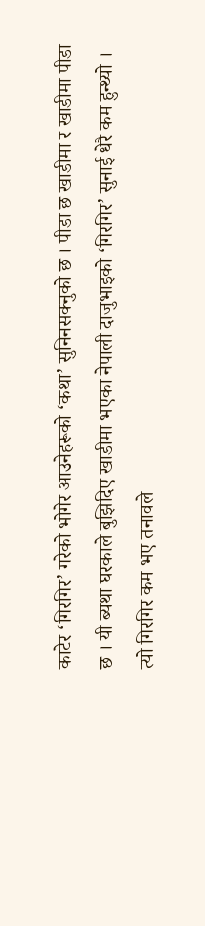काटेर ‘गिरगिर’ गरेको भोगेर आउनेहरूको ‘कथा’ सुनिनसक्नुको छ । पीडा छ खाडीमा र खाडीमा पीडा छ । यी ब्यथा घरकाले बुझिदिए खाडीमा भएका नेपाली दाजुभाइको ‘गिरगिर’ सुनाई धेरै कम हुन्थ्यो । त्यो गिरगिर कम भए तनावले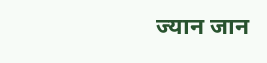ज्यान जान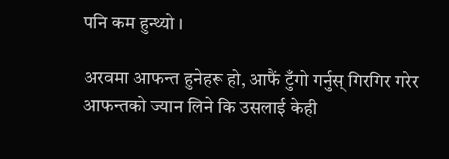पनि कम हुन्थ्यो ।

अरवमा आफन्त हुनेहरू हो, आफैं टुँगो गर्नुस् गिरगिर गरेर आफन्तको ज्यान लिने कि उसलाई केही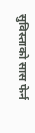सुविस्ताको सास फेर्न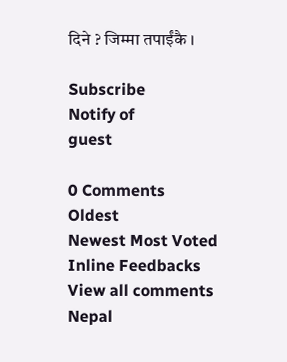दिने ? जिम्मा तपाईंकै ।

Subscribe
Notify of
guest

0 Comments
Oldest
Newest Most Voted
Inline Feedbacks
View all comments
Nepal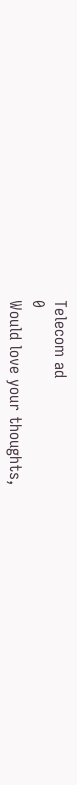Telecom ad
0
Would love your thoughts,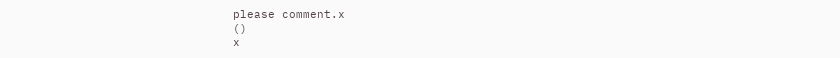please comment.x
()
x